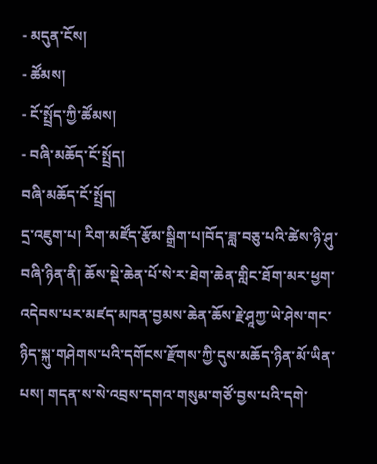- མདུན་ངོས།
- ཚོམས།
- ངོ་སྤྲོད་ཀྱི་ཚོམས།
- བཞི་མཆོད་ངོ་སྤྲོད།
བཞི་མཆོད་ངོ་སྤྲོད།
དྲ་འཇུག་པ། རིག་མཛོད་རྩོམ་སྒྲིག་པ།བོད་ཟླ་བཅུ་པའི་ཚེས་ཉི་ཤུ་བཞི་ཉིན་ནི། ཆོས་སྡེ་ཆེན་པོ་སེ་ར་ཐེག་ཆེན་གླིང་ཐོག་མར་ཕྱག་འདེབས་པར་མཛད་མཁན་བྱམས་ཆེན་ཆོས་རྗེ་ཤཱཀྱ་ཡེ་ཤེས་གང་ཉིད་སྐུ་གཤེགས་པའི་དགོངས་རྫོགས་ཀྱི་དུས་མཆོད་ཉིན་མོ་ཡིན་པས། གདན་ས་སེ་འབྲས་དགའ་གསུམ་གཙོ་བྱས་པའི་དགེ་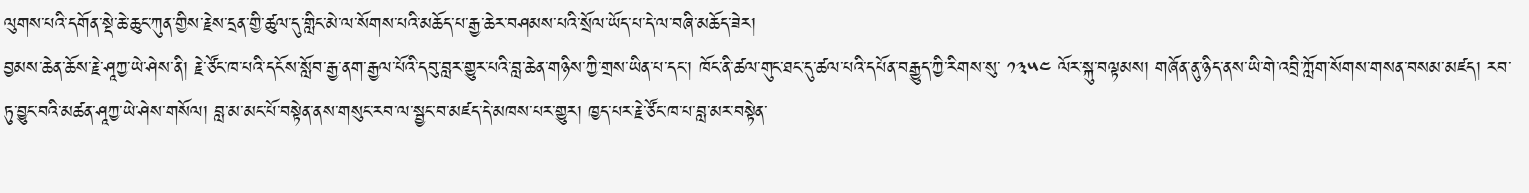ལུགས་པའི་དགོན་སྡེ་ཆེ་ཆུང་ཀུན་གྱིས་རྗེས་དྲན་གྱི་ཚུལ་དུ་གླིང་མེ་ལ་སོགས་པའི་མཆོད་པ་རྒྱ་ཆེར་བཤམས་པའི་སྲོལ་ཡོད་པ་དེ་ལ་བཞི་མཆོད་ཟེར།
བྱམས་ཆེན་ཆོས་རྗེ་ཤཱཀྱ་ཡེ་ཤེས་ནི། རྗེ་ཙོང་ཁ་པའི་དངོས་སློབ་རྒྱ་ནག་རྒྱལ་པོའི་དབུ་བླར་གྱུར་པའི་བླ་ཆེན་གཉིས་ཀྱི་གྲས་ཡིན་པ་དང་། ཁོང་ནི་ཚལ་གུང་ཐང་དུ་ཚལ་པའི་དཔོན་བརྒྱུད་ཀྱི་རིགས་སུ་ ༡༣༥༤ ལོར་སྐུ་བལྟམས། གཞོན་ནུ་ཉིད་ནས་ཡི་གེ་འབྲི་ཀློག་སོགས་གསན་བསམ་མཛད། རབ་ཏུ་བྱུང་བའི་མཚན་ཤཱཀྱ་ཡེ་ཤེས་གསོལ། བླ་མ་མང་པོ་བསྟེན་ནས་གསུང་རབ་ལ་སྦྱང་བ་མཛད་དེ་མཁས་པར་གྱུར། ཁྱད་པར་རྗེ་ཙོང་ཁ་པ་བླ་མར་བསྟེན་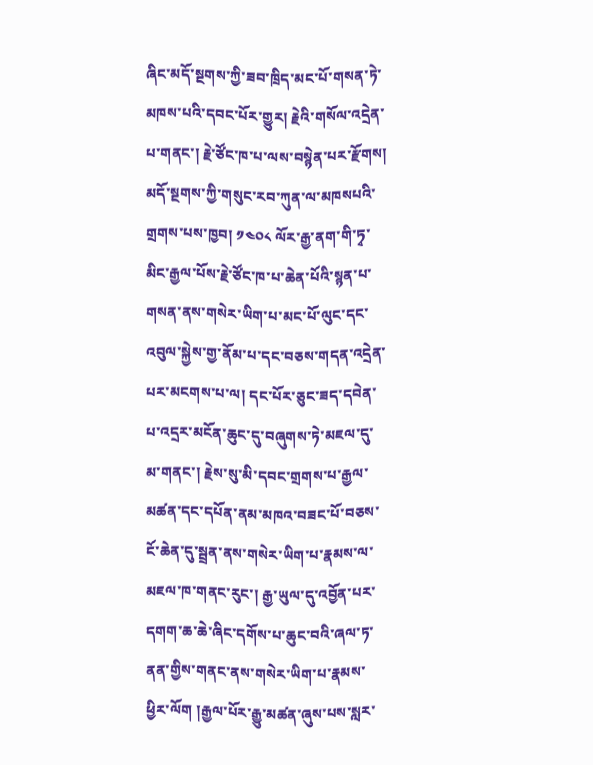ཞིང་མདོ་སྔགས་ཀྱི་ཟབ་ཁྲིད་མང་པོ་གསན་ཏེ་མཁས་པའི་དབང་པོར་གྱུར། རྗེའི་གསོལ་འདྲེན་པ་གནང་། རྗེ་ཙོང་ཁ་པ་ལས་བསྙེན་པར་རྫོགས། མདོ་སྔགས་ཀྱི་གསུང་རབ་ཀུན་ལ་མཁསཔའི་གྲགས་པས་ཁྱབ། ༡༤༠༨ ལོར་རྒྱ་ནག་གི་ཏྭ་མིང་རྒྱལ་པོས་རྗེ་ཙོང་ཁ་པ་ཆེན་པོའི་སྙན་པ་གསན་ནས་གསེར་ཡིག་པ་མང་པོ་ལུང་དང་འབུལ་སྐྱེས་གྱ་ནོམ་པ་དང་བཅས་གདན་འདྲེན་པར་མངགས་པ་ལ། དང་པོར་ཅུང་ཟད་དབེན་པ་འདྲར་མངོན་ཆུང་དུ་བཞུགས་ཏེ་མཇལ་དུ་མ་གནང་། རྗེས་སུ་མི་དབང་གྲགས་པ་རྒྱལ་མཚན་དང་དཔོན་ནམ་མཁའ་བཟང་པོ་བཅས་ངོ་ཆེན་དུ་སྦྲན་ནས་གསེར་ཡིག་པ་རྣམས་ལ་མཇལ་ཁ་གནང་རུང་། རྒྱ་ཡུལ་དུ་འབྱོན་པར་དགག་ཆ་ཆེ་ཞིང་དགོས་པ་ཆུང་བའི་ཞལ་ཏ་ནན་གྱིས་གནང་ནས་གསེར་ཡིག་པ་རྣམས་ཕྱིར་ལོག །རྒྱལ་པོར་རྒྱུ་མཚན་ཞུས་པས་སླར་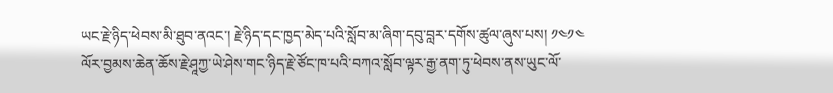ཡང་རྗེ་ཉིད་ཕེབས་མི་ཐུབ་ནའང་། རྗེ་ཉིད་དང་ཁྱད་མེད་པའི་སློབ་མ་ཞིག་དབུ་བླར་དགོས་ཚུལ་ཞུས་པས། ༡༤༡༤ ལོར་བྱམས་ཆེན་ཆོས་རྗེ་ཤཱཀྱ་ཡེ་ཤེས་གང་ཉིད་རྗེ་ཙོང་ཁ་པའི་བཀའ་སློབ་ལྟར་རྒྱ་ནག་ཏུ་ཕེབས་ནས་ཡུང་ལོ་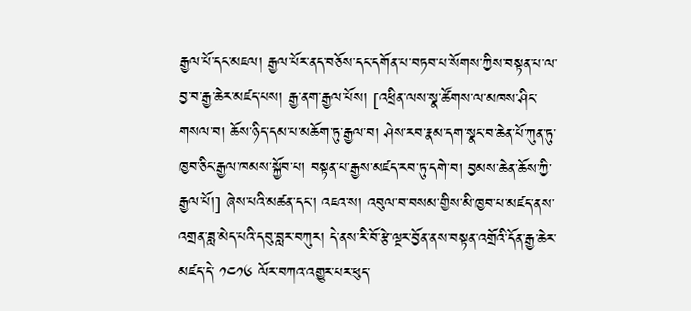རྒྱལ་པོ་དང་མཇལ། རྒྱལ་པོར་ནད་བཅོས་དང་དགོན་པ་བཏབ་པ་སོགས་ཀྱིས་བསྟན་པ་ལ་བྱ་བ་རྒྱ་ཆེར་མཛད་པས། རྒྱ་ནག་རྒྱལ་པོས། [འཕྲིན་ལས་སྣ་ཚོགས་ལ་མཁས་ཤིང་གསལ་བ། ཆོས་ཉིད་དམ་པ་མཆོག་ཏུ་རྒྱལ་བ། ཤེས་རབ་རྣམ་དག་སྣང་བ་ཆེན་པོ་ཀུན་ཏུ་ཁྱབ་ཅིང་རྒྱལ་ཁམས་སྐྱོབ་པ། བསྟན་པ་རྒྱས་མཛད་རབ་ཏུ་དགེ་བ། བྱམས་ཆེན་ཆོས་ཀྱི་རྒྱལ་པོ།] ཞེས་པའི་མཚན་དང་། འཇའ་ས། འབུལ་བ་བསམ་གྱིས་མི་ཁྱབ་པ་མཛད་ནས་འགྲན་ཟླ་མེད་པའི་དབུ་བླར་བཀུར། དེ་ནས་རི་བོ་རྩེ་ལྔར་བྱོན་ནས་བསྟན་འགྲོའི་དོན་རྒྱ་ཆེར་མཛད་དེ་ ༡༤༡༦ ལོར་བཀའ་འགྱུར་པར་ཕུད་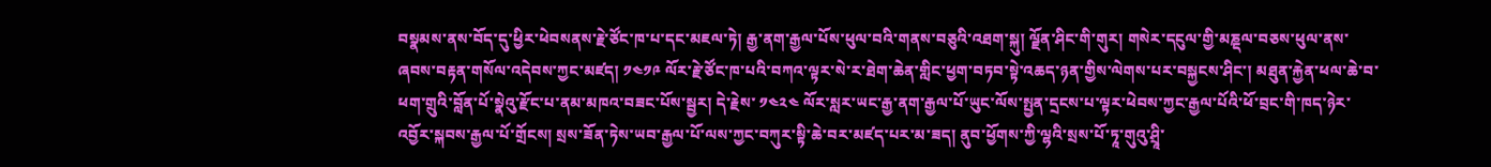བསྣམས་ནས་བོད་དུ་ཕྱིར་ཕེབསནས་རྗེ་ཙོང་ཁ་པ་དང་མཇལ་ཏེ། རྒྱ་ནག་རྒྱལ་པོས་ཕུལ་བའི་གནས་བཅུའི་འཐག་སྐུ། ལྗོན་ཤིང་གི་གུར། གསེར་དངུལ་གྱི་མཎྡལ་བཅས་ཕུལ་ནས་ཞབས་བརྟན་གསོལ་འདེབས་ཀྱང་མཛད། ༡༤༡༩ ལོར་རྗེ་ཙོང་ཁ་པའི་བཀའ་ལྟར་སེ་ར་ཐེག་ཆེན་གླིང་ཕྱག་བཏབ་སྟེ་འཆད་ཉན་གྱིས་ལེགས་པར་བསྐྱངས་ཤིང་། མཐུན་རྐྱེན་ཕལ་ཆེ་བ་ཕག་གྲུའི་བློན་པོ་སྣེའུ་རྫོང་པ་ནམ་མཁའ་བཟང་པོས་སྦྱར། དེ་རྗེས་ ༡༤༢༤ ལོར་སླར་ཡང་རྒྱ་ནག་རྒྱལ་པོ་ཡུང་ལོས་སྤྱན་དྲངས་པ་ལྟར་ཕེབས་ཀྱང་རྒྱལ་པོའི་ཕོ་བྲང་གི་ཁད་ཉེར་འབྱོར་སྐབས་རྒྱལ་པོ་གྲོངས། སྲས་ཟོན་ཏེས་ཡབ་རྒྱལ་པོ་ལས་ཀྱང་བཀུར་སྟི་ཆེ་བར་མཛད་པར་མ་ཟད། ནུབ་ཕྱོགས་ཀྱི་ལྷའི་སྲས་པོ་ཏཱ་གུའུ་ཤྲཱི་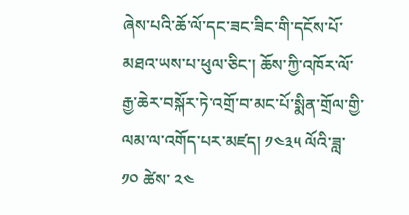ཞེས་པའི་ཆོ་ལོ་དང་ཟང་ཟིང་གི་དངོས་པོ་མཐའ་ཡས་པ་ཕུལ་ཅིང་། ཆོས་ཀྱི་འཁོར་ལོ་རྒྱ་ཆེར་བསྐོར་ཏེ་འགྲོ་བ་མང་པོ་སྨིན་གྲོལ་གྱི་ལམ་ལ་འགོད་པར་མཛད། ༡༤༣༥ ལོའི་ཟླ་ ༡༠ ཚེས་ ༢༤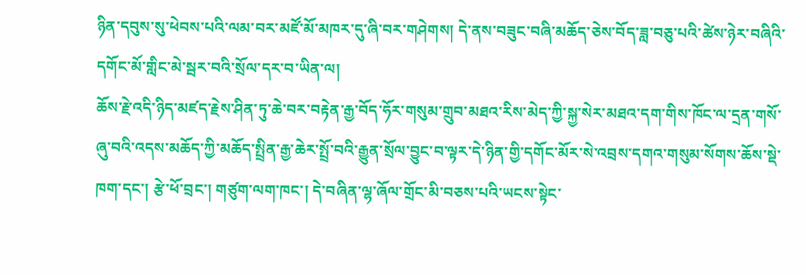ཉིན་དབུས་སུ་ཕེབས་པའི་ལམ་བར་མཛོ་མོ་མཁར་དུ་ཞི་བར་གཤེགས། དེ་ནས་བཟུང་བཞི་མཆོད་ཅེས་བོད་ཟླ་བཅུ་པའི་ཚེས་ཉེར་བཞིའི་དགོང་མོ་གླིང་མེ་སྦར་བའི་སྲོལ་དར་བ་ཡིན་ལ།
ཆོས་རྗེ་འདི་ཉིད་མཛད་རྗེས་ཤིན་ཏུ་ཆེ་བར་བརྟེན་རྒྱ་བོད་ཧོར་གསུམ་གྲུབ་མཐའ་རིས་མེད་ཀྱི་སྐྱ་སེར་མཐའ་དག་གིས་ཁོང་ལ་དྲན་གསོ་ཞུ་བའི་འདས་མཆོད་ཀྱི་མཆོད་སྤྲིན་རྒྱ་ཆེར་སྤྲོ་བའི་རྒྱུན་སྲོལ་བྱུང་བ་ལྟར་དེ་ཉིན་གྱི་དགོང་མོར་སེ་འབྲས་དགའ་གསུམ་སོགས་ཆོས་སྡེ་ཁག་དང་། རྩེ་ཕོ་བྲང་། གཙུག་ལག་ཁང་། དེ་བཞིན་ལྷ་ཞོལ་གྲོང་མི་བཅས་པའི་ཡངས་སྟེང་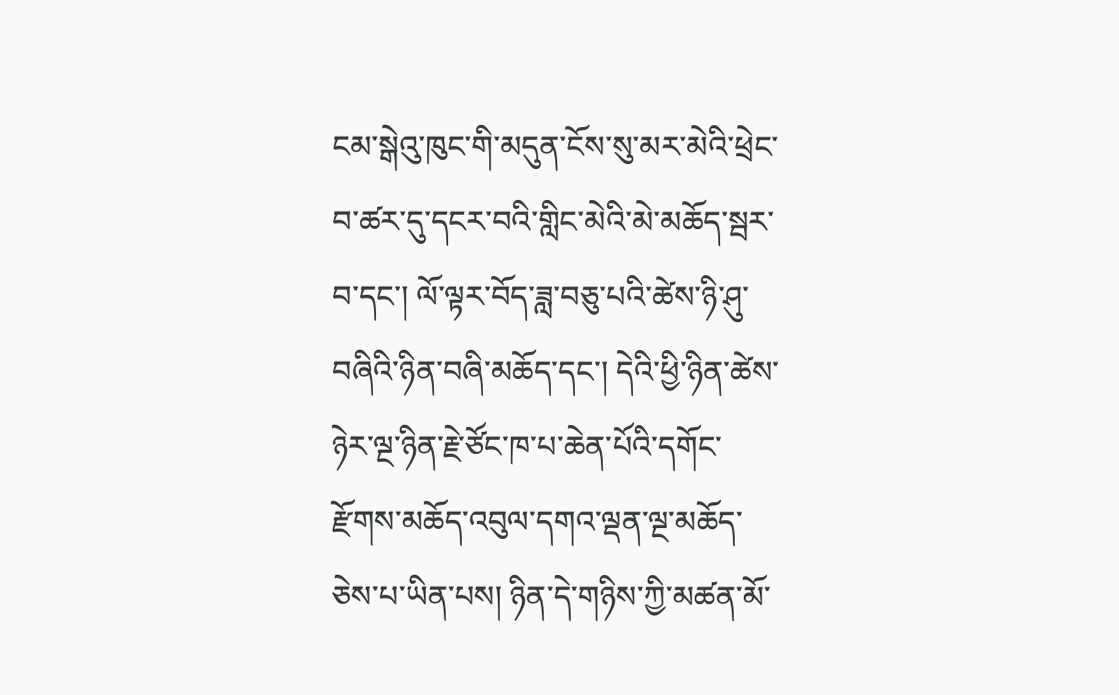ངམ་སྒེའུ་ཁུང་གི་མདུན་ངོས་སུ་མར་མེའི་ཕྲེང་བ་ཚར་དུ་དངར་བའི་གླིང་མེའི་མེ་མཆོད་སྦར་བ་དང་། ལོ་ལྟར་བོད་ཟླ་བཅུ་པའི་ཚེས་ཉི་ཤུ་བཞིའི་ཉིན་བཞི་མཆོད་དང་། དེའི་ཕྱི་ཉིན་ཚེས་ཉེར་ལྔ་ཉིན་རྗེ་ཙོང་ཁ་པ་ཆེན་པོའི་དགོང་རྫོགས་མཆོད་འབུལ་དགའ་ལྡན་ལྔ་མཆོད་ཅེས་པ་ཡིན་པས། ཉིན་དེ་གཉིས་ཀྱི་མཚན་མོ་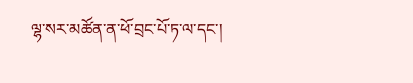ལྷ་སར་མཚོན་ན་ཕོ་བྲང་པོ་ཏ་ལ་དང་།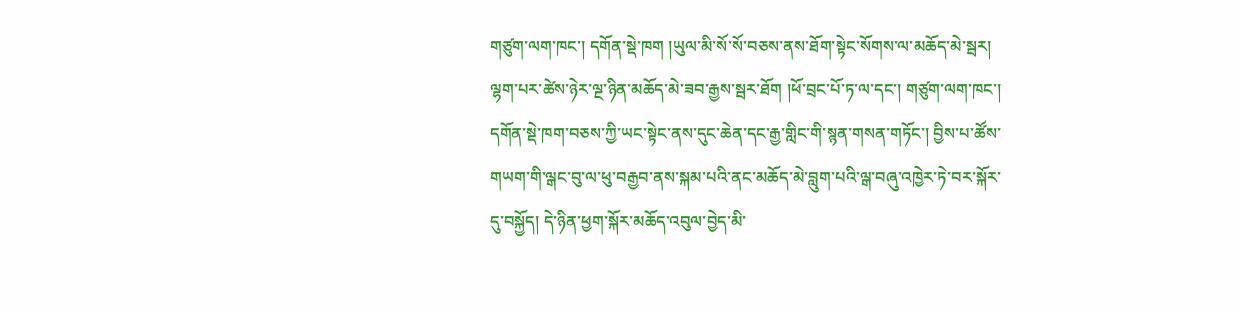གཙུག་ལག་ཁང་། དགོན་སྡེ་ཁག །ཡུལ་མི་སོ་སོ་བཅས་ནས་ཐོག་སྟེང་སོགས་ལ་མཆོད་མེ་སྦར། ལྷག་པར་ཚེས་ཉེར་ལྔ་ཉིན་མཆོད་མེ་ཟབ་རྒྱས་སྦར་ཐོག །ཕོ་བྲང་པོ་ཏ་ལ་དང་། གཙུག་ལག་ཁང་། དགོན་སྡེ་ཁག་བཅས་ཀྱི་ཡང་སྟེང་ནས་དུང་ཆེན་དང་རྒྱ་གླིང་གི་སྙན་གསན་གཏོང་། བྱིས་པ་ཚོས་གཡག་གི་ལྒང་བུ་ལ་ཕུ་བརྒྱབ་ནས་སྐམ་པའི་ནང་མཆོད་མེ་བླུག་པའི་ལྒ་བཞུ་འཁྱེར་ཏེ་བར་སྐོར་དུ་བསྐྱོད། དེ་ཉིན་ཕྱག་སྐོར་མཆོད་འབུལ་བྱེད་མི་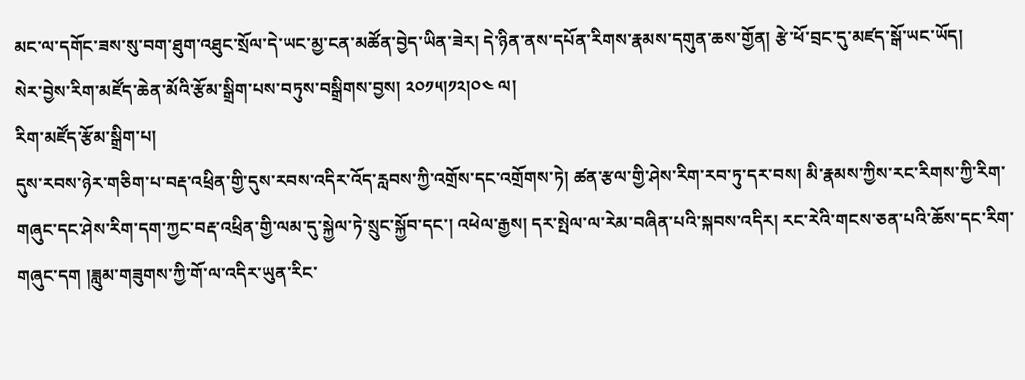མང་ལ་དགོང་ཟས་སུ་བག་ཐུག་འཐུང་སྲོལ་དེ་ཡང་མྱ་ངན་མཚོན་བྱེད་ཡིན་ཟེར། དེ་ཉིན་ནས་དཔོན་རིགས་རྣམས་དགུན་ཆས་གྱོན། རྩེ་ཕོ་བྲང་དུ་མཛད་སྒོ་ཡང་ཡོད།
སེར་བྱེས་རིག་མཛོད་ཆེན་མོའི་རྩོམ་སྒྲིག་པས་བཏུས་བསྒྲིགས་བྱས། ༢༠༡༥།༡༢།༠༤ ལ།
རིག་མཛོད་རྩོམ་སྒྲིག་པ།
དུས་རབས་ཉེར་གཅིག་པ་བརྡ་འཕྲིན་གྱི་དུས་རབས་འདིར་འོད་རླབས་ཀྱི་འགྲོས་དང་འགྲོགས་ཏེ། ཚན་རྩལ་གྱི་ཤེས་རིག་རབ་ཏུ་དར་བས། མི་རྣམས་ཀྱིས་རང་རིགས་ཀྱི་རིག་གཞུང་དང་ཤེས་རིག་དག་ཀྱང་བརྡ་འཕྲིན་གྱི་ལམ་དུ་སྐྱེལ་ཏེ་སྲུང་སྐྱོབ་དང་། འཕེལ་རྒྱས། དར་སྤེལ་ལ་རེམ་བཞིན་པའི་སྐབས་འདིར། རང་རེའི་གངས་ཅན་པའི་ཆོས་དང་རིག་གཞུང་དག །ཟླུམ་གཟུགས་ཀྱི་གོ་ལ་འདིར་ཡུན་རིང་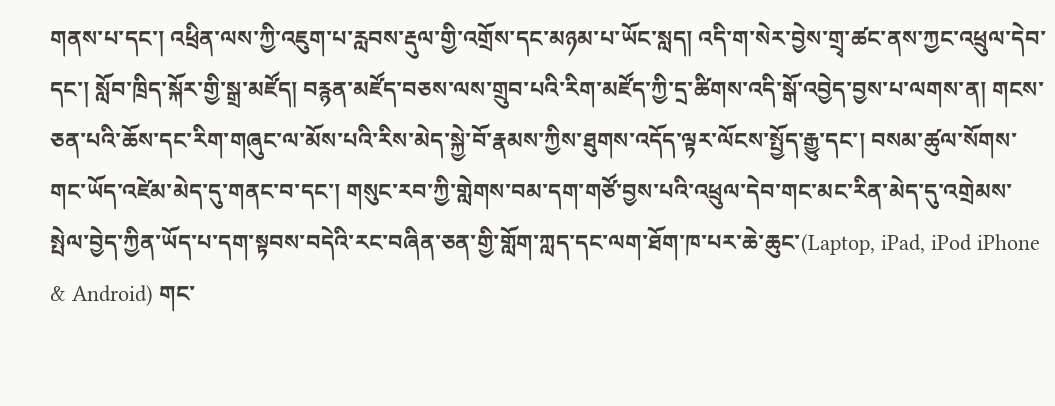གནས་པ་དང་། འཕྲིན་ལས་ཀྱི་འཇུག་པ་རླབས་རྡུལ་གྱི་འགྲོས་དང་མཉམ་པ་ཡོང་སླད། འདི་ག་སེར་བྱེས་གྲྭ་ཚང་ནས་ཀྱང་འཕྲུལ་དེབ་དང་། སློབ་ཁྲིད་སྐོར་གྱི་སྒྲ་མཛོད། བརྙན་མཛོད་བཅས་ལས་གྲུབ་པའི་རིག་མཛོད་ཀྱི་དྲ་ཚིགས་འདི་སྒོ་འབྱེད་བྱས་པ་ལགས་ན། གངས་ཅན་པའི་ཆོས་དང་རིག་གཞུང་ལ་མོས་པའི་རིས་མེད་སྐྱེ་བོ་རྣམས་ཀྱིས་ཐུགས་འདོད་ལྟར་ལོངས་སྤྱོད་རྒྱུ་དང་། བསམ་ཚུལ་སོགས་གང་ཡོད་འཛེམ་མེད་དུ་གནང་བ་དང་། གསུང་རབ་ཀྱི་གླེགས་བམ་དག་གཙོ་བྱས་པའི་འཕྲུལ་དེབ་གང་མང་རིན་མེད་དུ་འགྲེམས་སྤེལ་བྱེད་ཀྱིན་ཡོད་པ་དག་སྟབས་བདེའི་རང་བཞིན་ཅན་གྱི་གློག་ཀླད་དང་ལག་ཐོག་ཁ་པར་ཆེ་ཆུང་(Laptop, iPad, iPod iPhone & Android) གང་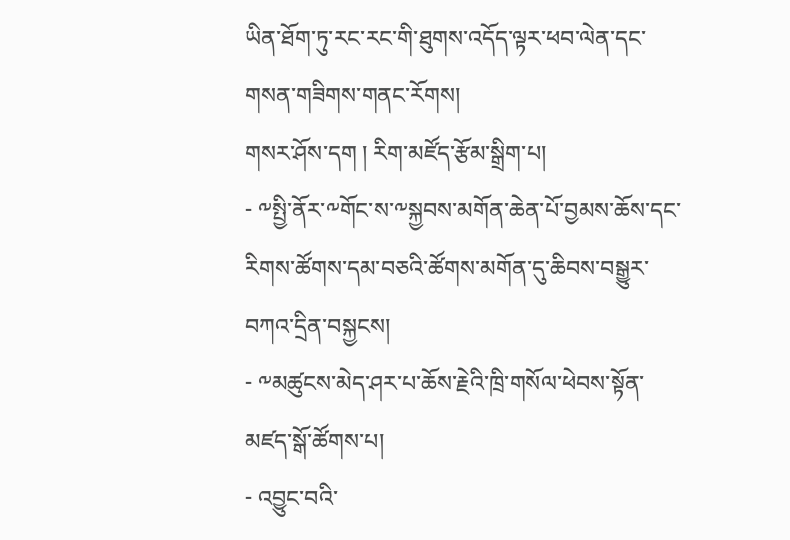ཡིན་ཐོག་ཏུ་རང་རང་གི་ཐུགས་འདོད་ལྟར་ཕབ་ལེན་དང་གསན་གཟིགས་གནང་རོགས།
གསར་ཤོས་དག ། རིག་མཛོད་རྩོམ་སྒྲིག་པ།
- ༸སྤྱི་ནོར་༸གོང་ས་༸སྐྱབས་མགོན་ཆེན་པོ་བྱམས་ཆོས་དང་རིགས་ཚོགས་དམ་བཅའི་ཚོགས་མགོན་དུ་ཆིབས་བསྒྱུར་བཀའ་དྲིན་བསྐྱངས།
- ༸མཚུངས་མེད་ཤར་པ་ཆོས་རྗེའི་ཁྲི་གསོལ་ཕེབས་སྟོན་མཛད་སྒོ་ཚོགས་པ།
- འབྱུང་བའི་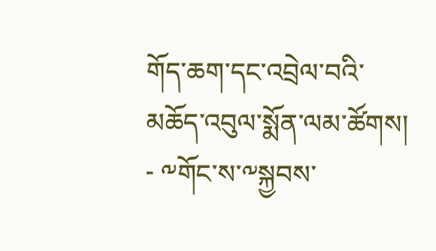གོད་ཆག་དང་འབྲེལ་བའི་མཆོད་འབུལ་སྨོན་ལམ་ཚོགས།
- ༸གོང་ས་༸སྐྱབས་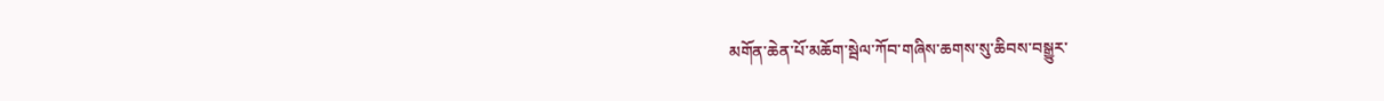མགོན་ཆེན་པོ་མཆོག་སྦེལ་ཀོབ་གཞིས་ཆགས་སུ་ཆིབས་བསྒྱུར་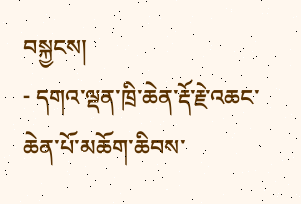བསྐྱངས།
- དགའ་ལྡན་ཁྲི་ཆེན་རྡོ་རྗེ་འཆང་ཆེན་པོ་མཆོག་ཆིབས་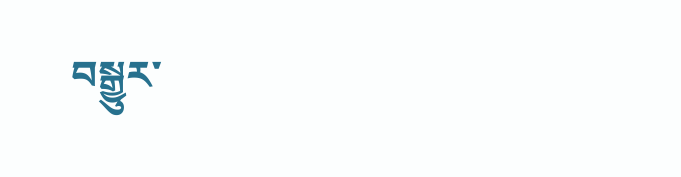བསྒྱུར་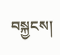བསྐྱངས།